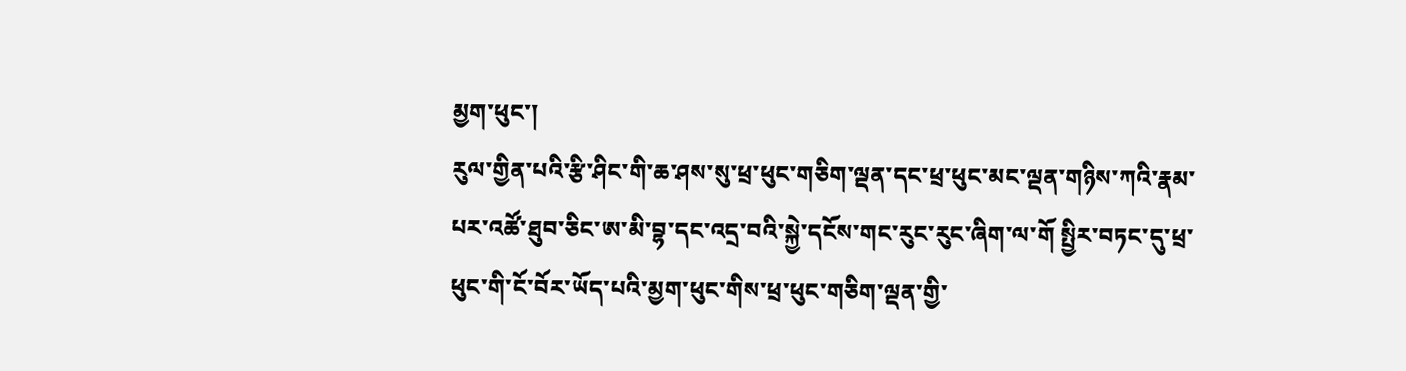མྱག་ཕུང་།
རུལ་གྱིན་པའི་རྩི་ཤིང་གི་ཆ་ཤས་སུ་ཕྲ་ཕུང་གཅིག་ལྡན་དང་ཕྲ་ཕུང་མང་ལྡན་གཉིས་ཀའི་རྣམ་པར་འཚོ་ཐུབ་ཅིང་ཨ་མི་བྷ་དང་འདྲ་བའི་སྐྱེ་དངོས་གང་རུང་རུང་ཞིག་ལ་གོ སྤྱིར་བཏང་དུ་ཕྲ་ཕུང་གི་ངོ་བོར་ཡོད་པའི་མྱག་ཕུང་གིས་ཕྲ་ཕུང་གཅིག་ལྡན་གྱི་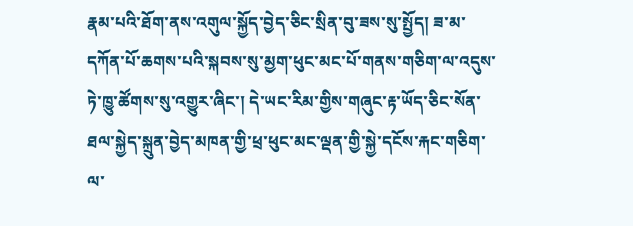རྣམ་པའི་ཐོག་ནས་འགུལ་སྐྱོད་བྱེད་ཅིང་སྲིན་བུ་ཟས་སུ་སྤྱོད། ཟ་མ་དཀོན་པོ་ཆགས་པའི་སྐབས་སུ་མྱག་ཕུང་མང་པོ་གནས་གཅིག་ལ་འདུས་ཏེ་ཁྱུ་ཚོགས་སུ་འགྱུར་ཞིང་། དེ་ཡང་རིམ་གྱིས་གཞུང་རྟ་ཡོད་ཅིང་སོན་ཐལ་སྐྱེད་སྐྲུན་བྱེད་མཁན་གྱི་ཕྲ་ཕུང་མང་ལྡན་གྱི་སྐྱེ་དངོས་རྐང་གཅིག་ལ་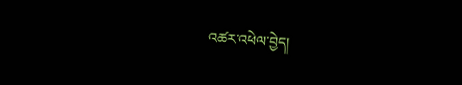འཚར་འཕེལ་བྱེད།